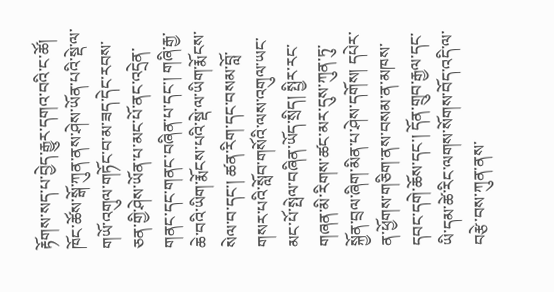རྟོགས་སད་པ་བྱེད་རྒྱུར་དགའ་བའི་ང་ཚོ།
ཁོང་ཚོས་སྒོ་ཀུན་ནས་ཤེས་ཡོན་པའི་སྡེ་ལ་གཡོ་འགུལ་གཏོང་བ་མ་ཟད་དེང་རབས་ཅན་གྱི་ཤེས་ཡོན་པ་མང་པོ་ནང་འདྲེན་གནང་དང་གནང་བཞིན་པ་དང་། གཞི་རྒྱ་ཆེ་བའི་ཡིག་རྨོངས་པའི་སྡེ་ལ་ཡིག་རྨོངས་སེལ་བ་དང་། ཚན་རིག་དང་བསམ་བློ་གསར་པའི་སློབ་གསོའི་ལས་འགུལ་ཡང་མང་པོ་སྤེལ་བཞིན་ཡོད་སྲིད། སྤྱིར་རང་གཞན་མི་རིགས་ཚང་མར་དུས་ཀུན་ཏུ་སྐྱོན་བྲལ་ཞིག་མིན་པ་ཤེས་དགོས། དཔེར་ན་ཕྱོགས་གཅིག་ནས་བསམ་ན་མཁས་དབང་དགེ་ཆོས་དང་། དོན་གྲུབ་རྒྱལ་དང་ཡི་དམ་ཚེ་རིང་ལགས་སོགས་བོད་འདི་ལ་བརྩེ་བས་ཀུན་ནས་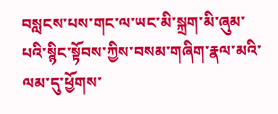བསླངས་པས་གང་ལ་ཡང་མི་སྐྲག་མི་ཞུམ་པའི་སྙིང་སྟོབས་ཀྱིས་བསམ་གཞིག་རྣལ་མའི་ལམ་དུ་ཕྱོགས་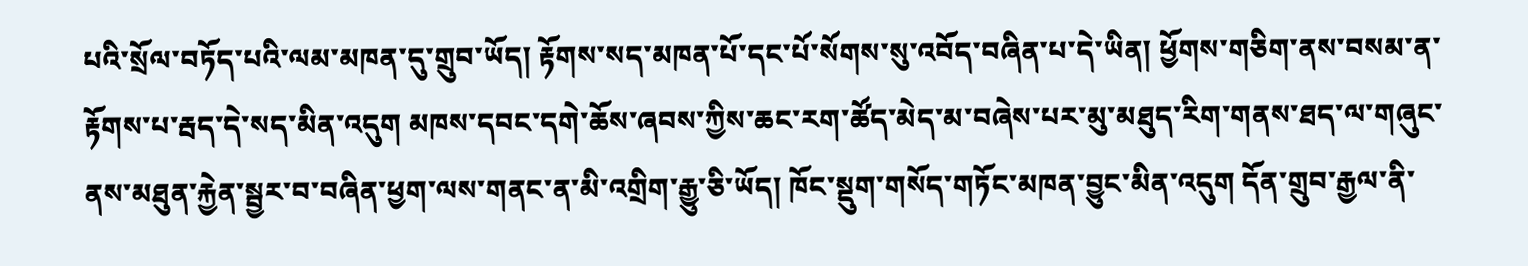པའི་སྲོལ་བཏོད་པའི་ལམ་མཁན་དུ་གྲུབ་ཡོད། རྟོགས་སད་མཁན་པོ་དང་པོ་སོགས་སུ་འབོད་བཞིན་པ་དེ་ཡིན། ཕྱོགས་གཅིག་ནས་བསམ་ན་རྟོགས་པ་རྦད་དེ་སད་མིན་འདུག མཁས་དབང་དགེ་ཆོས་ཞབས་ཀྱིས་ཆང་རག་ཚོད་མེད་མ་བཞེས་པར་མུ་མཐུད་རིག་གནས་ཐད་ལ་གཞུང་ནས་མཐུན་རྐྱེན་སྦྱར་བ་བཞིན་ཕྱག་ལས་གནང་ན་མི་འགྲིག་རྒྱུ་ཅི་ཡོད། ཁོང་སྡུག་གསོད་གཏོང་མཁན་བྱུང་མིན་འདུག དོན་གྲུབ་རྒྱལ་ནི་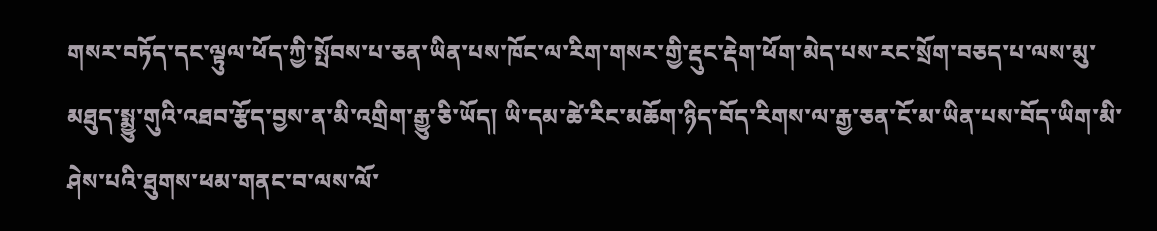གསར་བཏོད་དང་ལྟུལ་ཕོད་ཀྱི་སྤོབས་པ་ཅན་ཡིན་པས་ཁོང་ལ་རིག་གསར་གྱི་རྡུང་རྡེག་ཕོག་མེད་པས་རང་སྲོག་བཅད་པ་ལས་མུ་མཐུད་སྨྱུ་གུའི་འཐབ་རྩོད་བྱས་ན་མི་འགྲིག་རྒྱུ་ཅི་ཡོད། ཡི་དམ་ཚེ་རིང་མཆོག་ཉིད་བོད་རིགས་ལ་རྒྱ་ཅན་ངོ་མ་ཡིན་པས་བོད་ཡིག་མི་ཤེས་པའི་ཐུགས་ཕམ་གནང་བ་ལས་ལོ་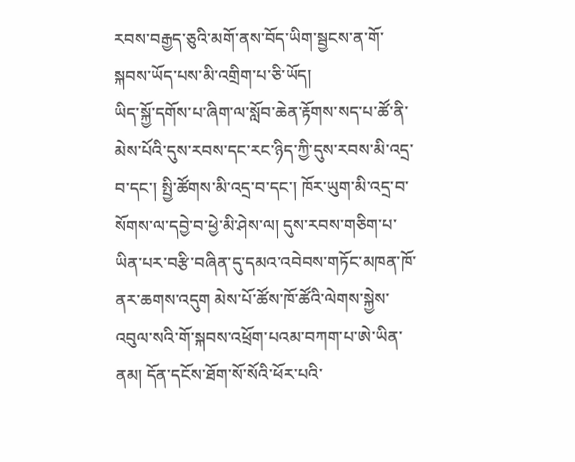རབས་བརྒྱད་ཅུའི་མགོ་ནས་བོད་ཡིག་སྦྱངས་ན་གོ་སྐབས་ཡོད་པས་མི་འགྲིག་པ་ཅི་ཡོད།
ཡིད་སྐྱོ་དགོས་པ་ཞིག་ལ་སློབ་ཆེན་རྟོགས་སད་པ་ཚོ་ནི་མེས་པོའི་དུས་རབས་དང་རང་ཉིད་ཀྱི་དུས་རབས་མི་འདྲ་བ་དང་། སྤྱི་ཚོགས་མི་འདྲ་བ་དང་། ཁོར་ཡུག་མི་འདྲ་བ་སོགས་ལ་དབྱེ་བ་ཕྱེ་མི་ཤེས་ལ། དུས་རབས་གཅིག་པ་ཡིན་པར་བརྩི་བཞིན་དུ་དམའ་འབེབས་གཏོང་མཁན་ཁོ་ནར་ཆགས་འདུག མེས་པོ་ཚོས་ཁོ་ཚོའི་ལེགས་སྐྱེས་འབུལ་སའི་གོ་སྐབས་འཕྲོག་པའམ་བཀག་པ་ཨེ་ཡིན་ནམ། དོན་དངོས་ཐོག་སོ་སོའི་ཕོར་པའི་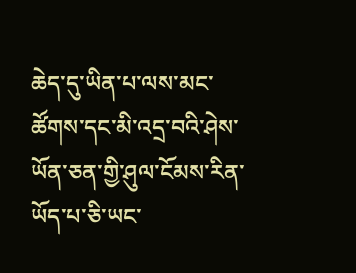ཆེད་དུ་ཡིན་པ་ལས་མང་ཚོགས་དང་མི་འདྲ་བའི་ཤེས་ཡོན་ཅན་གྱི་ཤུལ་ངོམས་རིན་ཡོད་པ་ཅི་ཡང་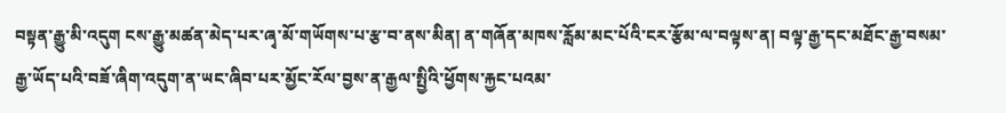བསྟན་རྒྱུ་མི་འདུག ངས་རྒྱུ་མཚན་མེད་པར་ཞྭ་མོ་གཡོགས་པ་རྩ་བ་ནས་མིན། ན་གཞོན་མཁས་རློམ་མང་པོའི་ངར་རྩོམ་ལ་བལྟས་ན། བལྟ་རྒྱ་དང་མཐོང་རྒྱ་བསམ་རྒྱ་ཡོད་པའི་བཟོ་ཞིག་འདུག་ན་ཡང་ཞིབ་པར་མྱོང་རོལ་བྱས་ན་རྒྱལ་སྤྱིའི་ཕྱོགས་རྐྱང་པའམ་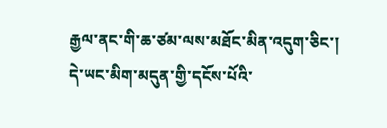རྒྱལ་ནང་གི་ཆ་ཙམ་ལས་མཐོང་མིན་འདུག་ཅིང་། དེ་ཡང་མིག་མདུན་གྱི་དངོས་པོའི་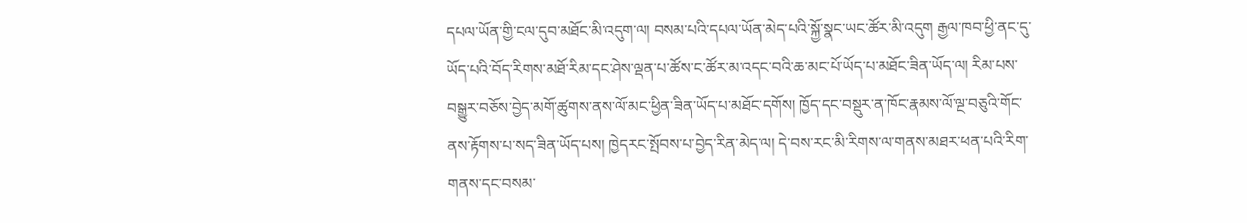དཔལ་ཡོན་གྱི་ངལ་དུབ་མཐོང་མི་འདུག་ལ། བསམ་པའི་དཔལ་ཡོན་མེད་པའི་སྐྱོ་སྣང་ཡང་ཚོར་མི་འདུག རྒྱལ་ཁབ་ཕྱི་ནང་དུ་ཡོད་པའི་བོད་རིགས་མཐོ་རིམ་དང་ཤེས་ལྡན་པ་ཚོས་ང་ཚོར་མ་འདང་བའི་ཆ་མང་པོ་ཡོད་པ་མཐོང་ཟིན་ཡོད་ལ། རིམ་པས་བསྒྱུར་བཅོས་བྱེད་མགོ་ཚུགས་ནས་ལོ་མང་ཕྱིན་ཟིན་ཡོད་པ་མཐོང་དགོས། ཁྱོད་དང་བསྡུར་ན་ཁོང་རྣམས་ལོ་ལྔ་བཅུའི་གོང་ནས་རྟོགས་པ་སད་ཟིན་ཡོད་པས། ཁྱེདརང་སྤོབས་པ་བྱེད་རིན་མེད་ལ། དེ་བས་རང་མི་རིགས་ལ་གནས་མཐར་ཕན་པའི་རིག་གནས་དང་བསམ་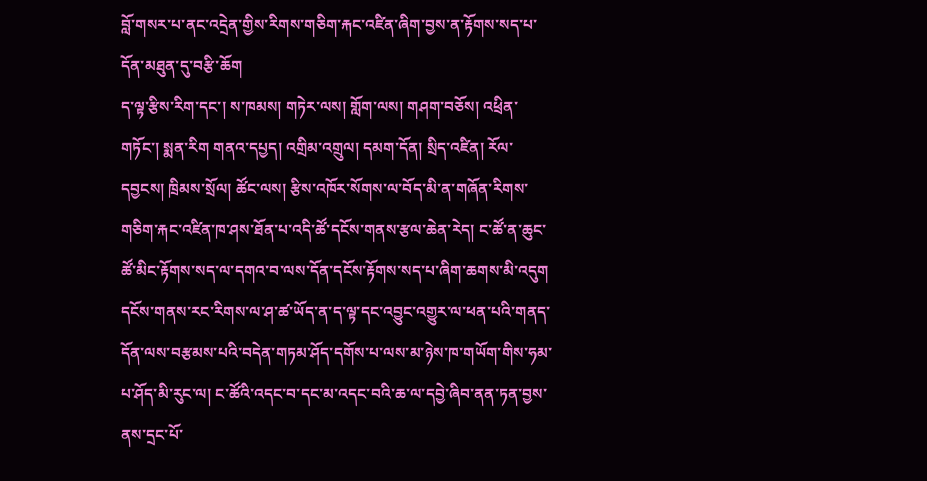བློ་གསར་པ་ནང་འདྲེན་གྱིས་རིགས་གཅིག་རྐང་འཛིན་ཞིག་བྱས་ན་རྟོགས་སད་པ་དོན་མཐུན་དུ་བརྩི་ཆོག
ད་ལྟ་རྩིས་རིག་དང་། ས་ཁམས། གཏེར་ལས། གློག་ལས། གཤག་བཅོས། འཕྲིན་གཏོང་། སྨན་རིག གནའ་དཔྱད། འགྲིམ་འགྲུལ། དམག་དོན། སྲིད་འཛིན། རོལ་དབྱངས། ཁྲིམས་སྲོལ། ཚོང་ལས། རྩིས་འཁོར་སོགས་ལ་བོད་མི་ན་གཞོན་རིགས་གཅིག་རྐང་འཛིན་ཁ་ཤས་ཐོན་པ་འདི་ཚོ་དངོས་གནས་རྩལ་ཆེན་རེད། ང་ཚོ་ན་ཆུང་ཚོ་མིང་རྟོགས་སད་ལ་དགའ་བ་ལས་དོན་དངོས་རྟོགས་སད་པ་ཞིག་ཆགས་མི་འདུག དངོས་གནས་རང་རིགས་ལ་ཤ་ཚ་ཡོད་ན་ད་ལྟ་དང་འབྱུང་འགྱུར་ལ་ཕན་པའི་གནད་དོན་ལས་བརྩམས་པའི་བདེན་གཏམ་ཤོད་དགོས་པ་ལས་མ་ཉེས་ཁ་གཡོག་གིས་ཧམ་པ་ཤོད་མི་རུང་ལ། ང་ཚོའི་འདང་བ་དང་མ་འདང་བའི་ཆ་ལ་དབྱེ་ཞིབ་ནན་ཏན་བྱས་ནས་དྲང་པོ་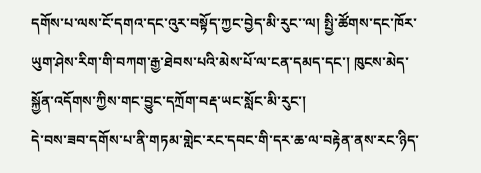དགོས་པ་ལས་ངོ་དགའ་དང་འུར་བསྟོད་ཀྱང་བྱེད་མི་རུང་་ལ། སྤྱི་ཚོགས་དང་ཁོར་ཡུག་ཤེས་རིག་གི་བཀག་རྒྱ་ཐེབས་པའི་མེས་པོ་ལ་ངན་དམད་དང་། ཁུངས་མེད་སྐྱོན་འདོགས་ཀྱིས་གང་བྱུང་དཀྲོག་བརྡ་ཡང་སློང་མི་རུང་།
དེ་བས་ཟབ་དགོས་པ་ནི་གཏམ་གླེང་རང་དབང་གི་དར་ཆ་ལ་བརྟེན་ནས་རང་ཉིད་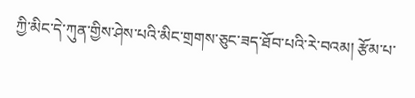ཀྱི་མིང་དེ་ཀུན་གྱིས་ཤེས་པའི་མིང་གྲགས་ཅུང་ཟད་ཐོབ་པའི་རེ་བའམ། རྩོམ་པ་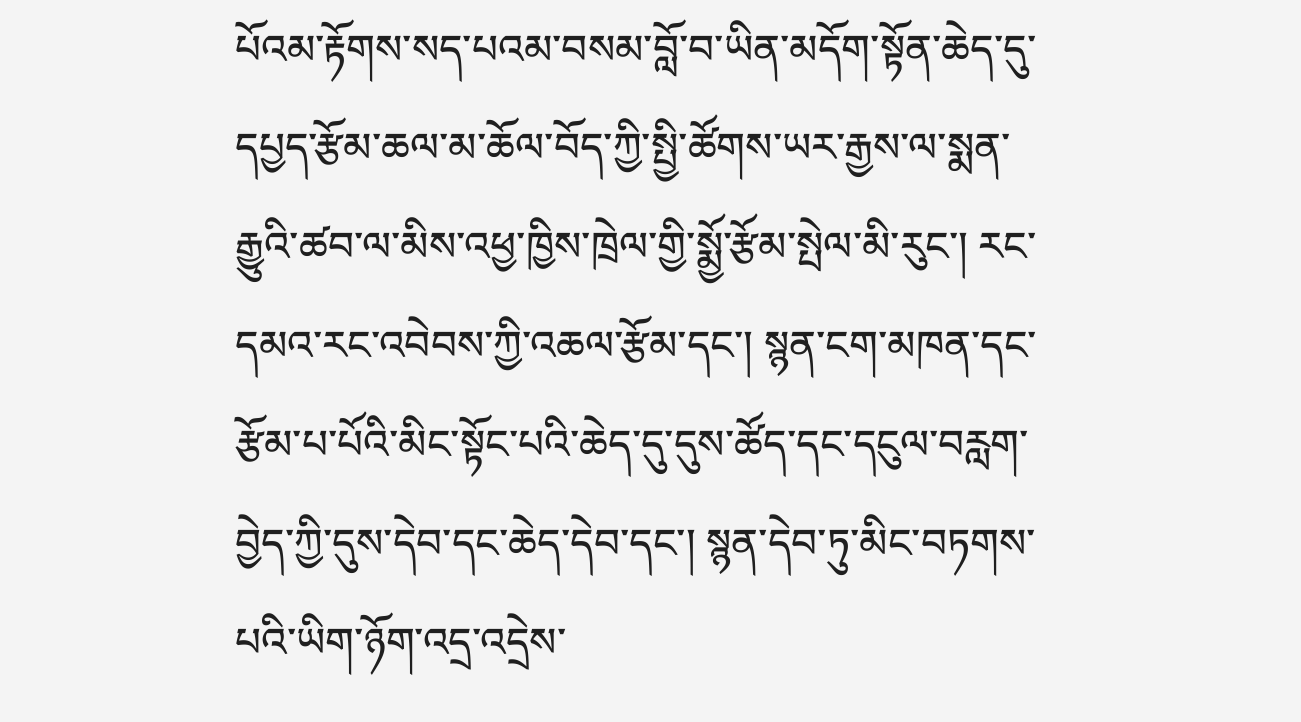པོའམ་རྟོགས་སད་པའམ་བསམ་བློ་བ་ཡིན་མདོག་སྟོན་ཆེད་དུ་དཔྱད་རྩོམ་ཆལ་མ་ཆོལ་བོད་ཀྱི་སྤྱི་ཚོགས་ཡར་རྒྱས་ལ་སྨན་རྒྱུའི་ཚབ་ལ་མིས་འཕྱ་ཁྱིས་ཁྲེལ་གྱི་སྨྱོ་རྩོམ་སྤེལ་མི་རུང་། རང་དམའ་རང་འབེབས་ཀྱི་འཆལ་རྩོམ་དང་། སྙན་ངག་མཁན་དང་རྩོམ་པ་པོའི་མིང་སྟོང་པའི་ཆེད་དུ་དུས་ཚོད་དང་དངུལ་བརླག་བྱེད་ཀྱི་དུས་དེབ་དང་ཆེད་དེབ་དང་། སྙན་དེབ་ཏུ་མིང་བཏགས་པའི་ཡིག་ཉོག་འདྲ་འདྲེས་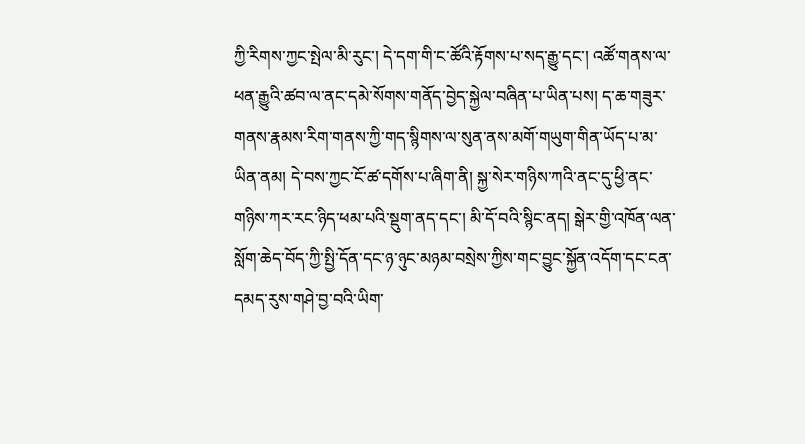ཀྱི་རིགས་ཀྱང་སྤེལ་མི་རུང་། དེ་དག་གི་ང་ཚོའི་རྟོགས་པ་སད་རྒྱུ་དང་། འཚོ་གནས་ལ་ཕན་རྒྱུའི་ཚབ་ལ་ནང་དམེ་སོགས་གནོད་བྱེད་སྐྱེལ་བཞིན་པ་ཡིན་པས། ད་ཆ་གཟུར་གནས་རྣམས་རིག་གནས་ཀྱི་གད་སྙིགས་ལ་སུན་ནས་མགོ་གཡུག་གིན་ཡོད་པ་མ་ཡིན་ནམ། དེ་བས་ཀྱང་ངོ་ཚ་དགོས་པ་ཞིག་ནི། སྐྱ་སེར་གཉིས་ཀའི་ནང་དུ་ཕྱི་ནང་གཉིས་ཀར་རང་ཉིད་ཕམ་པའི་སྡུག་ནད་དང་། མི་དོ་བའི་སྙིང་ནད། སྒེར་གྱི་འཁོན་ལན་སློག་ཆེད་བོད་ཀྱི་སྤྱི་དོན་དང་ཉ་ཉུང་མཉམ་བསྲེས་ཀྱིས་གང་བྱུང་སྐྱོན་འདོག་དང་ངན་དམད་རུས་གཤེ་བྱ་བའི་ཡིག་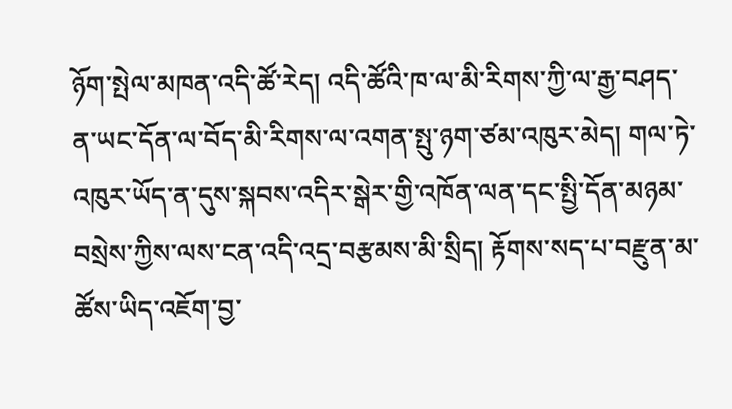ཉོག་སྤེལ་མཁན་འདི་ཚོ་རེད། འདི་ཚོའི་ཁ་ལ་མི་རིགས་ཀྱི་ལ་རྒྱ་བཤད་ན་ཡང་དོན་ལ་བོད་མི་རིགས་ལ་འགན་སྤུ་ཉག་ཙམ་འཁུར་མེད། གལ་ཏེ་འཁུར་ཡོད་ན་དུས་སྐབས་འདིར་སྒེར་གྱི་འཁོན་ལན་དང་སྤྱི་དོན་མཉམ་བསྲེས་ཀྱིས་ལས་ངན་འདི་འདྲ་བརྩམས་མི་སྲིད། རྟོགས་སད་པ་བརྫུན་མ་ཚོས་ཡིད་འཇོག་བྱ་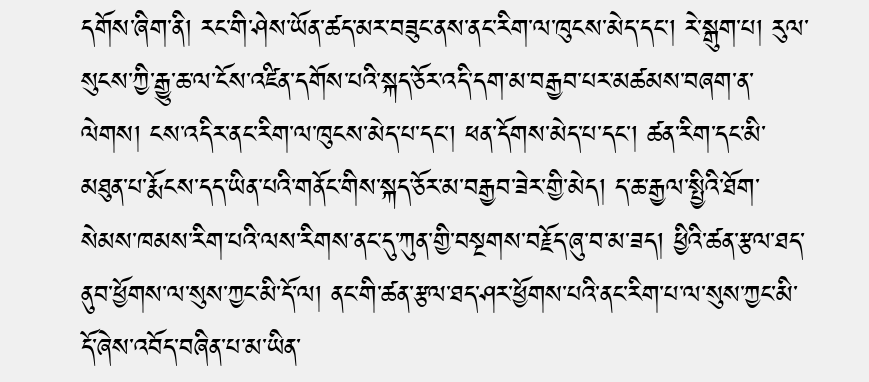དགོས་ཞིག་ནི། རང་གི་ཤེས་ཡོན་ཚད་མར་བཟུང་ནས་ནང་རིག་ལ་ཁུངས་མེད་དང་། རེ་སྒུག་པ། རུལ་སུངས་ཀྱི་རྒྱུ་ཆ་ལ་ངོས་འཛིན་དགོས་པའི་སྐད་ཅོར་འདི་དག་མ་བརྒྱབ་པར་མཚམས་བཞག་ན་ལེགས། ངས་འདིར་ནང་རིག་ལ་ཁུངས་མེད་པ་དང་། ཕན་དོགས་མེད་པ་དང་། ཚན་རིག་དང་མི་མཐུན་པ་རྨོངས་དད་ཡིན་པའི་གནོང་གིས་སྐད་ཅོར་མ་བརྒྱབ་ཟེར་གྱི་མེད། ད་ཆ་རྒྱལ་སྤྱིའི་ཐོག་སེམས་ཁམས་རིག་པའི་ལས་རིགས་ནང་དུ་ཀུན་གྱི་བསྔགས་བརྗོད་ཞུ་བ་མ་ཟད། ཕྱིའི་ཚན་རྩལ་ཐད་ནུབ་ཕྱོགས་ལ་སུས་ཀྱང་མི་དོ་ལ། ནང་གི་ཚན་རྩལ་ཐད་ཤར་ཕྱོགས་པའི་ནང་རིག་པ་ལ་སུས་ཀྱང་མི་དོ་ཞེས་འབོད་བཞིན་པ་མ་ཡིན་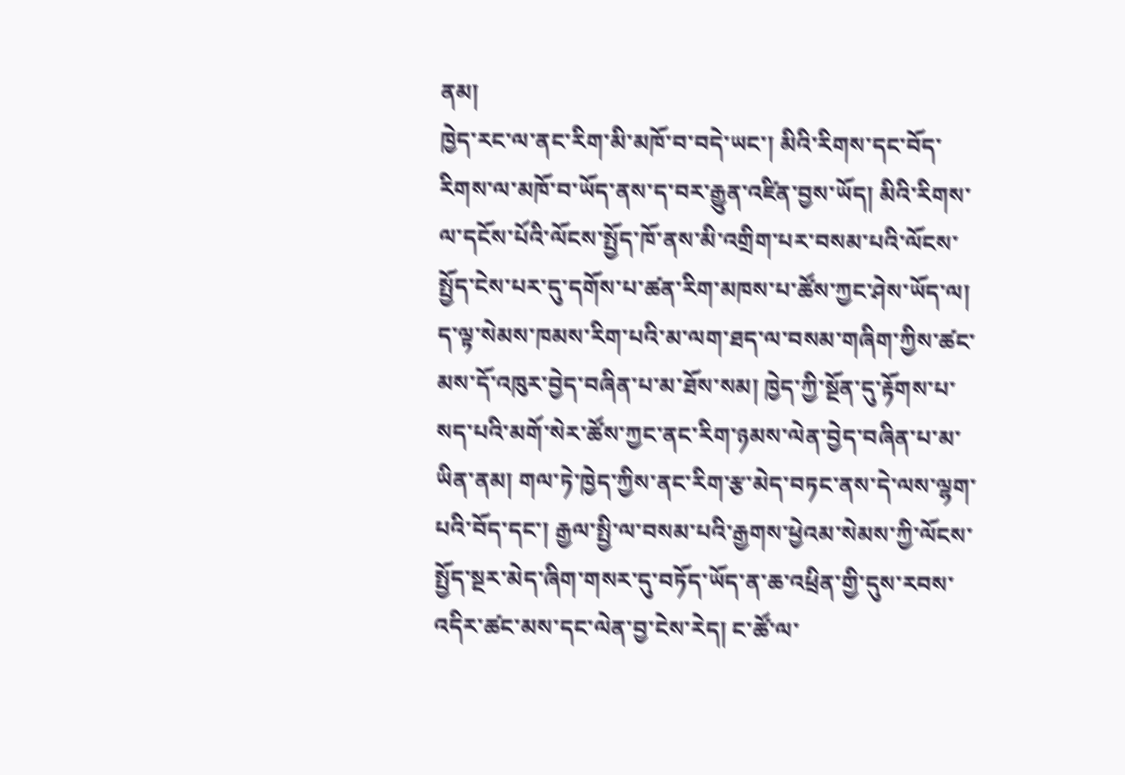ནམ།
ཁྱེད་རང་ལ་ནང་རིག་མི་མཁོ་བ་བདེ་ཡང་། མིའི་རིགས་དང་བོད་རིགས་ལ་མཁོ་བ་ཡོད་ནས་ད་བར་རྒྱུན་འཛིན་བྱས་ཡོད། མིའི་རིགས་ལ་དངོས་པོའི་ལོངས་སྤྱོད་ཁོ་ནས་མི་འགྲིག་པར་བསམ་པའི་ལོངས་སྤྱོད་ངེས་པར་དུ་དགོས་པ་ཚན་རིག་མཁས་པ་ཚོས་ཀྱང་ཤེས་ཡོད་ལ། ད་ལྟ་སེམས་ཁམས་རིག་པའི་མ་ལག་ཐད་ལ་བསམ་གཞིག་ཀྱིས་ཚང་མས་དོ་འཁུར་བྱེད་བཞིན་པ་མ་ཐོས་སམ། ཁྱེད་ཀྱི་སྔོན་དུ་རྟོགས་པ་སད་པའི་མགོ་སེར་ཚོས་ཀྱང་ནང་རིག་ཉམས་ལེན་བྱེད་བཞིན་པ་མ་ཡིན་ནམ། གལ་ཏེ་ཁྱེད་ཀྱིས་ནང་རིག་རྩ་མེད་བཏང་ནས་དེ་ལས་ལྷག་པའི་བོད་དང་། རྒྱལ་སྤྱི་ལ་བསམ་པའི་རྒྱགས་ཕྱེའམ་སེམས་ཀྱི་ལོངས་སྤྱོད་སྔར་མེད་ཞིག་གསར་དུ་བཏོད་ཡོད་ན་ཆ་འཕྲིན་གྱི་དུས་རབས་འདིར་ཚང་མས་དང་ལེན་བྱ་ངེས་རེད། ང་ཚོ་ལ་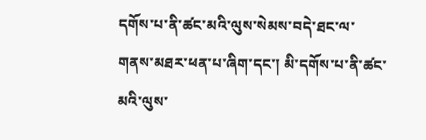དགོས་པ་ནི་ཚང་མའི་ལུས་སེམས་བདེ་ཐང་ལ་གནས་མཐར་ཕན་པ་ཞིག་དང་། མི་དགོས་པ་ནི་ཚང་མའི་ལུས་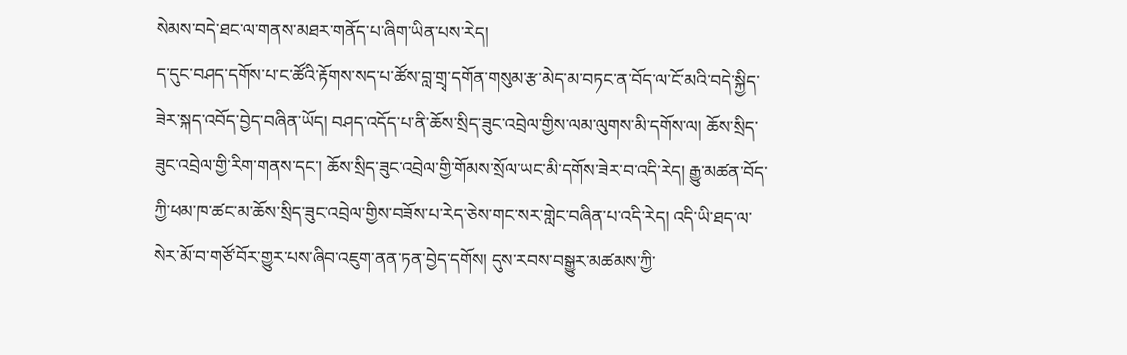སེམས་བདེ་ཐང་ལ་གནས་མཐར་གནོད་པ་ཞིག་ཡིན་པས་རེད།
ད་དུང་བཤད་དགོས་པ་ང་ཚོའི་རྟོགས་སད་པ་ཚོས་བླ་གྲྭ་དགོན་གསུམ་རྩ་མེད་མ་བཏང་ན་བོད་ལ་ངོ་མའི་བདེ་སྐྱིད་ཟེར་སྐད་འབོད་བྱེད་བཞིན་ཡོད། བཤད་འདོད་པ་ནི་ཆོས་སྲིད་ཟུང་འབྲེལ་གྱིས་ལམ་ལུགས་མི་དགོས་ལ། ཆོས་སྲིད་ཟུང་འབྲེལ་གྱི་རིག་གནས་དང་། ཆོས་སྲིད་ཟུང་འབྲེལ་གྱི་གོམས་སྲོལ་ཡང་མི་དགོས་ཟེར་བ་འདི་རེད། རྒྱུ་མཚན་བོད་ཀྱི་ཕམ་ཁ་ཚང་མ་ཆོས་སྲིད་ཟུང་འབྲེལ་གྱིས་བཟོས་པ་རེད་ཅེས་གང་སར་གླེང་བཞིན་པ་འདི་རེད། འདི་ཡི་ཐད་ལ་སེར་མོ་བ་གཙོ་བོར་གྱུར་པས་ཞིབ་འཇུག་ནན་ཏན་བྱེད་དགོས། དུས་རབས་བསྒྱུར་མཚམས་ཀྱི་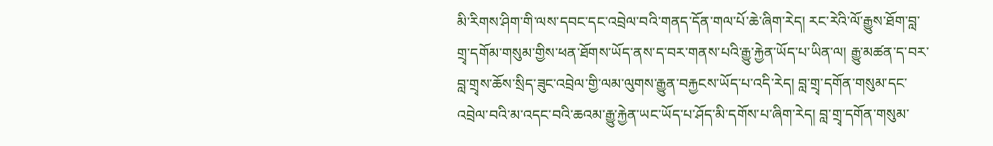མི་རིགས་ཤིག་གི་ལས་དབང་དང་འབྲེལ་བའི་གནད་དོན་གལ་པོ་ཆེ་ཞིག་རེད། རང་རེའི་ལོ་རྒྱུས་ཐོག་བླ་གྲྭ་དགོམ་གསུམ་གྱིས་ཕན་ཐོགས་ཡོད་ནས་ད་བར་གནས་པའི་རྒྱུ་རྐྱེན་ཡོད་པ་ཡིན་ལ། རྒྱུ་མཚན་ད་བར་བླ་གྲྭས་ཆོས་སྲིད་ཟུང་འབྲེལ་གྱི་ལམ་ལུགས་རྒྱུན་བརྐྱངས་ཡོད་པ་འདི་རེད། བླ་གྲྭ་དགོན་གསུམ་དང་འབྲེལ་བའི་མ་འདང་བའི་ཆའམ་རྒྱུ་རྐྱེན་ཡང་ཡོད་པ་ཤོད་མི་དགོས་པ་ཞིག་རེད། བླ་གྲྭ་དགོན་གསུམ་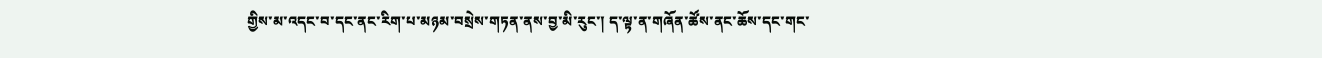གྱིས་མ་འདང་བ་དང་ནང་རིག་པ་མཉམ་བསྲེས་གཏན་ནས་བྱ་མི་རུང་། ད་ལྟ་ན་གཞོན་ཚོས་ནང་ཆོས་དང་གང་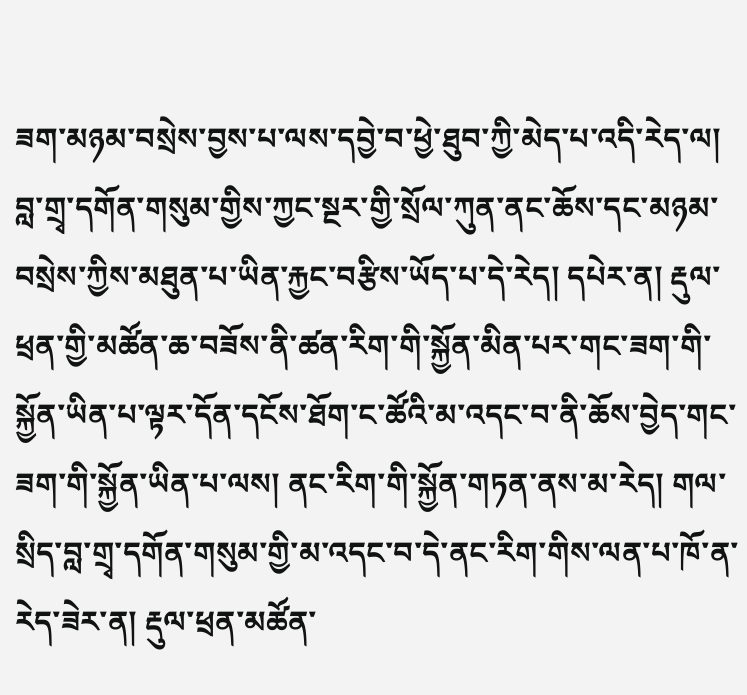ཟག་མཉམ་བསྲེས་བྱས་པ་ལས་དབྱེ་བ་ཕྱེ་ཐུབ་ཀྱི་མེད་པ་འདི་རེད་ལ། བླ་གྲྭ་དགོན་གསུམ་གྱིས་ཀྱང་སྔར་གྱི་སྲོལ་ཀུན་ནང་ཆོས་དང་མཉམ་བསྲེས་ཀྱིས་མཐུན་པ་ཡིན་རྐྱང་བརྩིས་ཡོད་པ་དེ་རེད། དཔེར་ན། རྡུལ་ཕྲན་གྱི་མཚོན་ཆ་བཟོས་ནི་ཚན་རིག་གི་སྐྱོན་མིན་པར་གང་ཟག་གི་སྐྱོན་ཡིན་པ་ལྟར་དོན་དངོས་ཐོག་ང་ཚོའི་མ་འདང་བ་ནི་ཆོས་བྱེད་གང་ཟག་གི་སྐྱོན་ཡིན་པ་ལས། ནང་རིག་གི་སྐྱོན་གཏན་ནས་མ་རེད། གལ་སྲིད་བླ་གྲྭ་དགོན་གསུམ་གྱི་མ་འདང་བ་དེ་ནང་རིག་གིས་ལན་པ་ཁོ་ན་རེད་ཟེར་ན། རྡུལ་ཕྲན་མཚོན་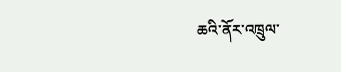ཆའི་ནོར་འཁྲུལ་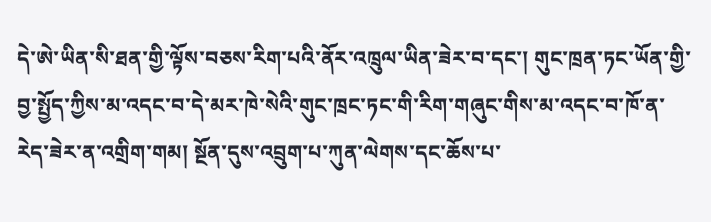དེ་ཨེ་ཡིན་སི་ཐན་གྱི་ལྟོས་བཅས་རིག་པའི་ནོར་འཁྲུལ་ཡིན་ཟེར་བ་དང་། གུང་ཁྲན་ཏང་ཡོན་གྱི་བྱ་སྤྱོད་ཀྱིས་མ་འདང་བ་དེ་མར་ཁེ་སེའི་གུང་ཁྲང་ཏང་གི་རིག་གཞུང་གིས་མ་འདང་བ་ཁོ་ན་རེད་ཟེར་ན་འགྲིག་གམ། སྔོན་དུས་འབྲུག་པ་ཀུན་ལེགས་དང་ཆོས་པ་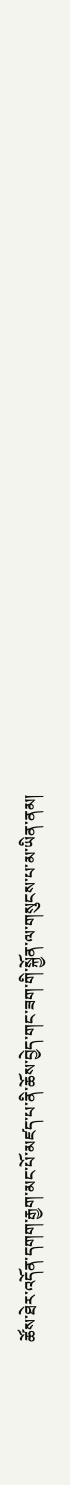ཚོས་ཐེར་འདོན་དགག་རྒྱག་མང་པོ་མཛད་པ་ནི་ཆོས་བྱེད་གང་ཟག་གི་སྐྱོན་ལ་གསུངས་པ་མ་ཡིན་ནམ།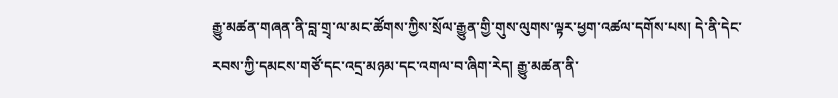རྒྱུ་མཚན་གཞན་ནི་བླ་གྲྭ་ལ་མང་ཚོགས་ཀྱིས་སྲོལ་རྒྱུན་གྱི་གུས་ལུགས་ལྟར་ཕྱག་འཚལ་དགོས་པས། དེ་ནི་དེང་རབས་ཀྱི་དམངས་གཙོ་དང་འདྲ་མཉམ་དང་འགལ་བ་ཞིག་རེད། རྒྱུ་མཚན་ནི་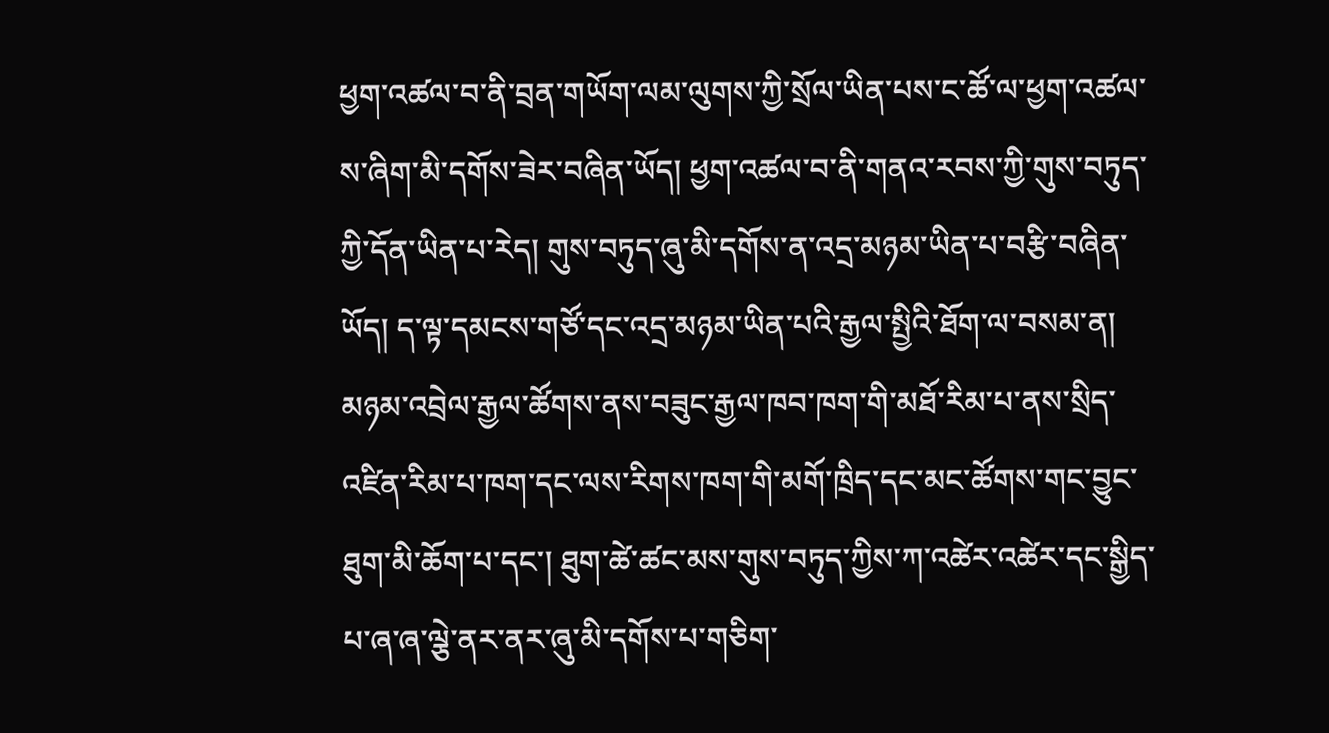ཕྱག་འཚལ་བ་ནི་བྲན་གཡོག་ལམ་ལུགས་ཀྱི་སྲོལ་ཡིན་པས་ང་ཚོ་ལ་ཕྱག་འཚལ་ས་ཞིག་མི་དགོས་ཟེར་བཞིན་ཡོད། ཕྱག་འཚལ་བ་ནི་གནའ་རབས་ཀྱི་གུས་བཏུད་ཀྱི་དོན་ཡིན་པ་རེད། གུས་བཏུད་ཞུ་མི་དགོས་ན་འདྲ་མཉམ་ཡིན་པ་བརྩི་བཞིན་ཡོད། ད་ལྟ་དམངས་གཙོ་དང་འདྲ་མཉམ་ཡིན་པའི་རྒྱལ་སྤྱིའི་ཐོག་ལ་བསམ་ན། མཉམ་འབྲེལ་རྒྱལ་ཚོགས་ནས་བཟུང་རྒྱལ་ཁབ་ཁག་གི་མཐོ་རིམ་པ་ནས་སྲིད་འཛིན་རིམ་པ་ཁག་དང་ལས་རིགས་ཁག་གི་མགོ་ཁྲིད་དང་མང་ཚོགས་གང་བྱུང་ཐུག་མི་ཆོག་པ་དང་། ཐུག་ཚེ་ཚང་མས་གུས་བཏུད་ཀྱིས་ཀ་འཚེར་འཚེར་དང་སྒྱིད་པ་ཞ་ཞ་ལྕེ་ནར་ནར་ཞུ་མི་དགོས་པ་གཅིག་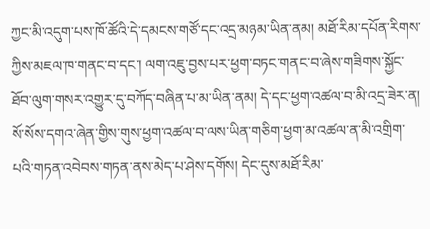ཀྱང་མི་འདུག་པས་ཁོ་ཚོའི་དེ་དམངས་གཙོ་དང་འདྲ་མཉམ་ཡིན་ནམ། མཐོ་རིམ་དཔོན་རིགས་ཀྱིས་མཇལ་ཁ་གནང་བ་དང་། ལག་འཇུ་བྱས་པར་ཕྱག་བཏང་གནང་བ་ཞེས་གཟིགས་སྐྱོང་ཐོབ་ལུག་གསར་འགྱུར་དུ་བཀོད་བཞིན་པ་མ་ཡིན་ནམ། དེ་དང་ཕྱག་འཚལ་བ་མི་འདྲ་ཟེར་ན། སོ་སོས་དགའ་ཞེན་གྱིས་གུས་ཕྱག་འཚལ་བ་ལས་ཡིན་གཅིག་ཕྱག་མ་འཚལ་ན་མི་འགྲིག་པའི་གཏན་འབེབས་གཏན་ནས་མེད་པ་ཤེས་དགོས། དེང་དུས་མཐོ་རིམ་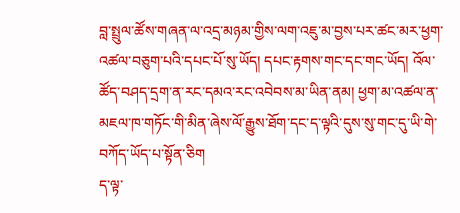བླ་སྤྲུལ་ཚོས་གཞན་ལ་འདྲ་མཉམ་གྱིས་ལག་འཇུ་མ་བྱས་པར་ཚང་མར་ཕྱག་འཚལ་བཅུག་པའི་དཔང་པོ་སུ་ཡོད། དཔང་རྟགས་གང་དང་གང་ཡོད། འོལ་ཚོད་བཤད་དྲག་ན་རང་དམའ་རང་འབེབས་མ་ཡིན་ནམ། ཕྱག་མ་འཚལ་ན་མཇལ་ཁ་གཏོང་གི་མིན་ཞེས་ལོ་རྒྱུས་ཐོག་དང་ད་ལྟའི་དུས་སུ་གང་དུ་ཡི་གེ་བཀོད་ཡོད་པ་སྟོན་ཅིག
ད་ལྟ་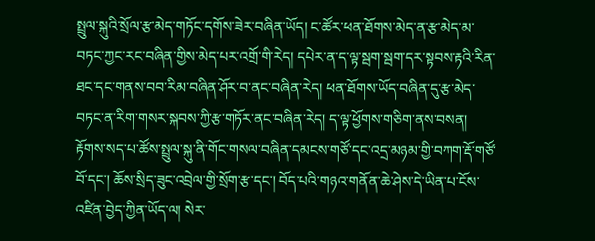སྤྲུལ་སྐུའི་སྲོལ་རྩ་མེད་གཏོང་དགོས་ཟེར་བཞིན་ཡོད། ང་ཚོར་ཕན་ཐོགས་མེད་ན་རྩ་མེད་མ་བཏང་ཀྱང་རང་བཞིན་གྱིས་མེད་པར་འགྲོ་གི་རེད། དཔེར་ན་ད་ལྟ་སྦག་སྦག་དར་སྟབས་རྟའི་རིན་ཐང་དང་གནས་བབ་རིམ་བཞིན་ཤོར་བ་ནང་བཞིན་རེད། ཕན་ཐོགས་ཡོད་བཞིན་དུ་རྩ་མེད་བཏང་ན་རིག་གསར་སྐབས་ཀྱི་རྩ་གཏོར་ནང་བཞིན་རེད། ད་ལྟ་ཕྱོགས་གཅིག་ནས་བསན། རྟོགས་སད་པ་ཚོས་སྤྲུལ་སྐུ་ནི་གོང་གསལ་བཞིན་དམངས་གཙོ་དང་འདྲ་མཉམ་གྱི་བཀག་རྡོ་གཙོ་བོ་དང་། ཆོས་སྲིད་ཟུང་འབྲེལ་གྱི་སྲོག་རྩ་དང་། བོད་པའི་གཉའ་གནོན་ཆེ་ཤེས་དེ་ཡིན་པ་ངོས་འཛིན་བྱེད་ཀྱིན་ཡོད་ལ། སེར་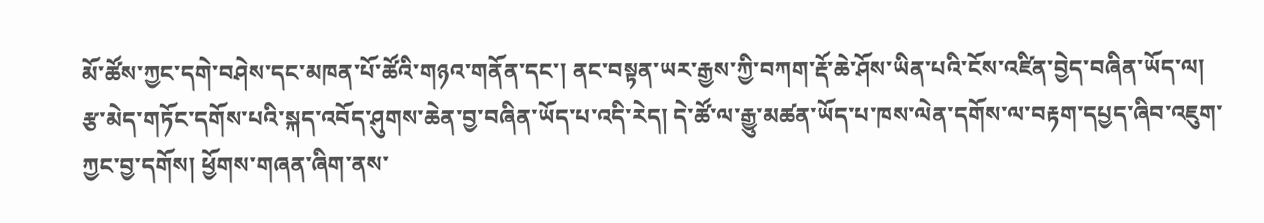མོ་ཚོས་ཀྱང་དགེ་བཤེས་དང་མཁན་པོ་ཚོའི་གཉའ་གནོན་དང་། ནང་བསྟན་ཡར་རྒྱས་ཀྱི་བཀག་རྡོ་ཆེ་ཤོས་ཡིན་པའི་ངོས་འཛིན་བྱེད་བཞིན་ཡོད་ལ། རྩ་མེད་གཏོང་དགོས་པའི་སྐད་འབོད་ཤུགས་ཆེན་བྱ་བཞིན་ཡོད་པ་འདི་རེད། དེ་ཚོ་ལ་རྒྱུ་མཚན་ཡོད་པ་ཁས་ལེན་དགོས་ལ་བརྟག་དཔྱད་ཞིབ་འཇུག་ཀྱང་བྱ་དགོས། ཕྱོགས་གཞན་ཞིག་ནས་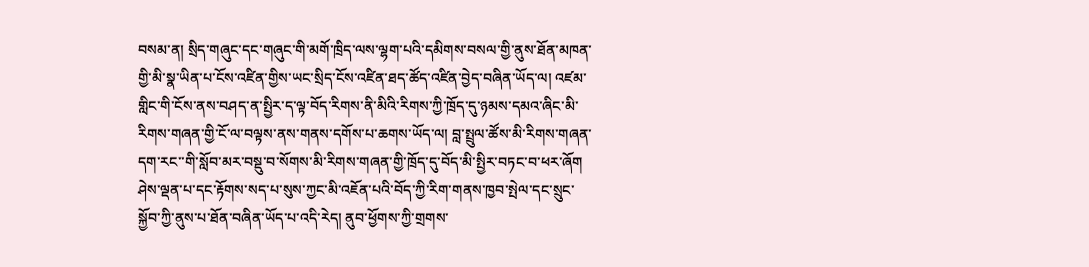བསམ་ན། སྲིད་གཞུང་དང་གཞུང་གི་མགོ་ཁྲིད་ལས་ལྷག་པའི་དམིགས་བསལ་གྱི་ནུས་ཐོན་མཁན་གྱི་མི་སྣ་ཡིན་པ་ངོས་འཛིན་གྱིས་ཡང་སྲིད་ངོས་འཛིན་ཐད་ཚོད་འཛིན་བྱེད་བཞིན་ཡོད་ལ། འཛམ་གླིང་གི་ངོས་ནས་བཤད་ན་སྤྱིར་ད་ལྟ་བོད་རིགས་ནི་མིའི་རིགས་ཀྱི་ཁྲོད་དུ་ཉམས་དམའ་ཞིང་མི་རིགས་གཞན་གྱི་ངོ་ལ་བལྟས་ནས་གནས་དགོས་པ་ཆགས་ཡོད་ལ། བླ་སྤྲུལ་ཚོས་མི་རིགས་གཞན་དག་རང་་གི་སློབ་མར་བསྡུ་བ་སོགས་མི་རིགས་གཞན་གྱི་ཁྲོད་དུ་བོད་མི་སྤྱིར་བཏང་བ་ཕར་ཞོག ཤེས་ལྡན་པ་དང་རྟོགས་སད་པ་སུས་ཀྱང་མི་འཇོན་པའི་བོད་ཀྱི་རིག་གནས་ཁྱབ་སྤེལ་དང་སྲུང་སྐྱོབ་ཀྱི་ནུས་པ་ཐོན་བཞིན་ཡོད་པ་འདི་རེད། ནུབ་ཕྱོགས་ཀྱི་གྲགས་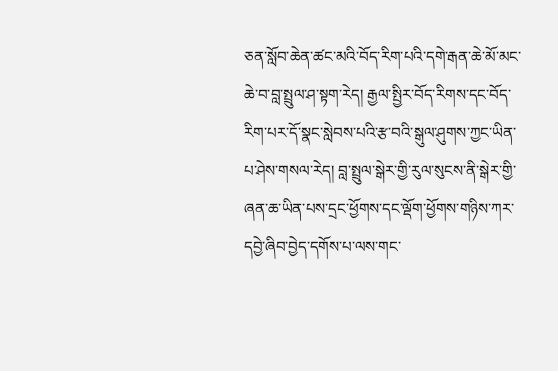ཅན་སློབ་ཆེན་ཚང་མའི་བོད་རིག་པའི་དགེ་རྒན་ཆེ་མོ་མང་ཆེ་བ་བླ་སྤྲུལ་ཤ་སྟག་རེད། རྒྱལ་སྤྱིར་བོད་རིགས་དང་བོད་རིག་པར་དོ་སྣང་སླེབས་པའི་རྩ་བའི་སྒུལ་ཤུགས་ཀྱང་ཡིན་པ་ཤེས་གསལ་རེད། བླ་སྤྲུལ་སྒེར་གྱི་རུལ་སུངས་ནི་སྒེར་གྱི་ཞན་ཆ་ཡིན་པས་དྲང་ཕྱོགས་དང་ལྡོག་ཕྱོགས་གཉིས་ཀར་དབྱེ་ཞིབ་བྱེད་དགོས་པ་ལས་གང་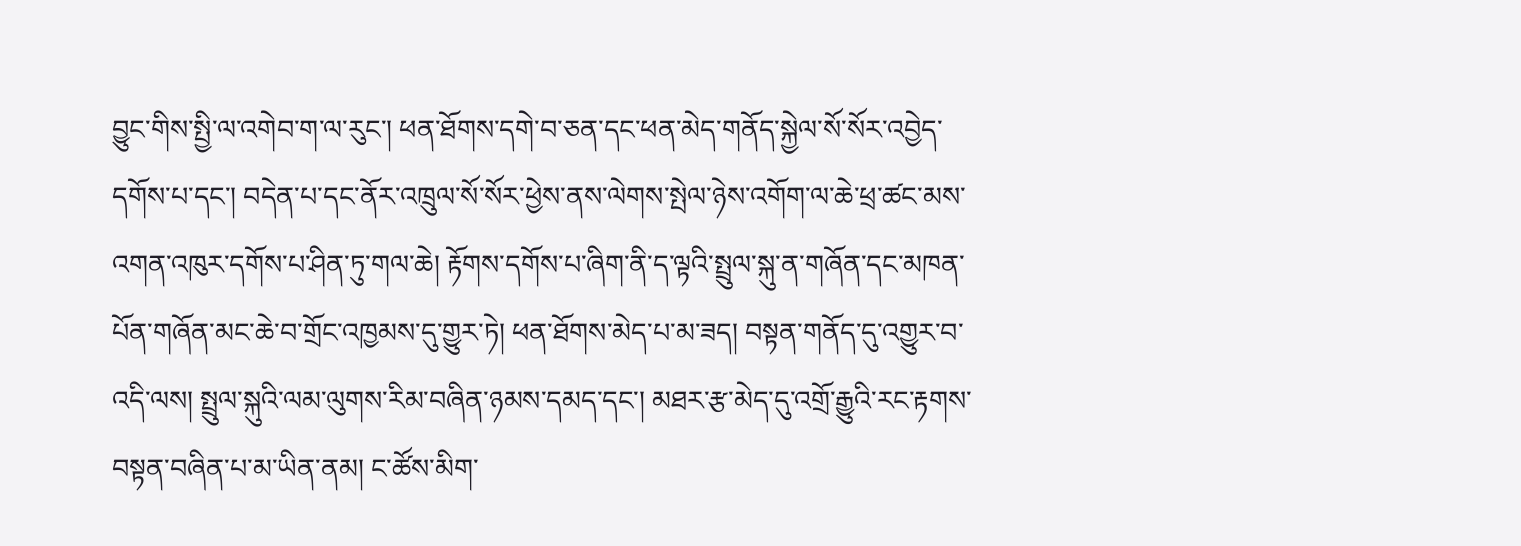བྱུང་གིས་སྤྱི་ལ་འགེབ་ག་ལ་རུང་། ཕན་ཐོགས་དགེ་བ་ཅན་དང་ཕན་མེད་གནོད་སྐྱེལ་སོ་སོར་འབྱེད་དགོས་པ་དང་། བདེན་པ་དང་ནོར་འཁྲུལ་སོ་སོར་ཕྱེས་ནས་ལེགས་སྤེལ་ཉེས་འགོག་ལ་ཆེ་ཕྲ་ཚང་མས་འགན་འཁུར་དགོས་པ་ཤིན་ཏུ་གལ་ཆེ། རྟོགས་དགོས་པ་ཞིག་ནི་ད་ལྟའི་སྤྲུལ་སྐུ་ན་གཞོན་དང་མཁན་པོན་གཞོན་མང་ཆེ་བ་གྲོང་འཁྱམས་དུ་གྱུར་ཏེ། ཕན་ཐོགས་མེད་པ་མ་ཟད། བསྟན་གནོད་དུ་འགྱུར་བ་འདི་ལས། སྤྲུལ་སྐུའི་ལམ་ལུགས་རིམ་བཞིན་ཉམས་དམད་དང་། མཐར་རྩ་མེད་དུ་འགྲོ་རྒྱུའི་རང་རྟགས་བསྟན་བཞིན་པ་མ་ཡིན་ནམ། ང་ཚོས་མིག་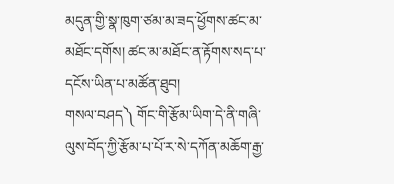མདུན་གྱི་སྣ་ཁུག་ཙམ་མ་ཟད་ཕྱོགས་ཚང་མ་མཐོང་དགོས། ཚང་མ་མཐོང་ན་རྟོགས་སད་པ་དངོས་ཡིན་པ་མཚོན་ཐུབ།
གསལ་བཤད༽ གོང་གི་རྩོམ་ཡིག་དེ་ནི་གཞི་ལུས་བོད་ཀྱི་རྩོམ་པ་པོ་ར་སེ་དཀོན་མཆོག་རྒྱ་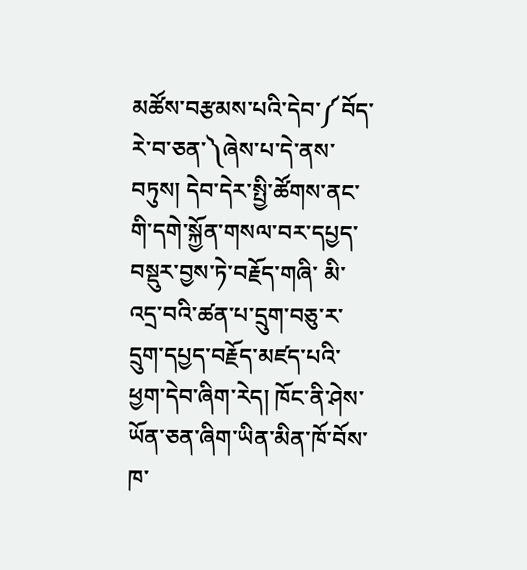མཚོས་བརྩམས་པའི་དེབ་༼བོད་རེ་བ་ཅན་༽ཞེས་པ་དེ་ནས་བཏུས། དེབ་དེར་སྤྱི་ཚོགས་ནང་གི་དགེ་སྐྱོན་གསལ་བར་དཔྱད་བསྡུར་བྱས་ཏེ་བརྗོད་གཞི་ མི་འདྲ་བའི་ཚན་པ་དྲུག་བཅུ་ར་དྲུག་དཔྱད་བརྗོད་མཛད་པའི་ཕྱག་དེབ་ཞིག་རེད། ཁོང་ནི་ཤེས་ཡོན་ཅན་ཞིག་ཡིན་མིན་ཁོ་བོས་ཁ་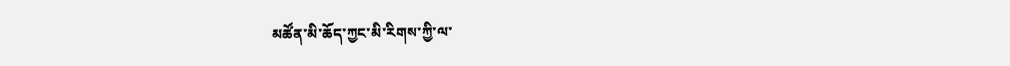མཚོན་མི་ཆོད་ཀྱང་མི་རིགས་ཀྱི་ལ་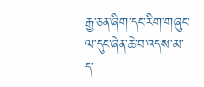རྒྱ་ཅན་ཞིག་དང་རིག་གཞུང་ལ་དུང་ཞེན་ཆེ་བ་འདས་མ་ད་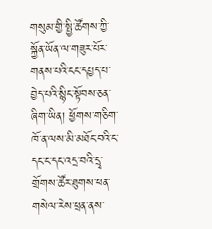གསུམ་གྱི་སྤྱི་ཚོགས་ཀྱི་སྐྱོན་ཡོན་ལ་གཟུར་པོར་གནས་པའི་ངང་དཔྱད་པ་བྱེད་པའི་སྙིང་སྟོབས་ཅན་ཞིག་ཡིན། ཕྱོགས་གཅིག་ཁོ་ན་ལས་མི་མཐོང་བའི་ང་དང་ང་དང་འདྲ་བའི་དྲྭ་གྲོགས་ཚོར་ཐུགས་ཕན་གསེལ་རེས་ཕྲན་ནས་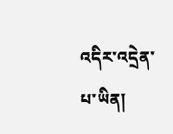འདིར་འདྲེན་པ་ཡིན།